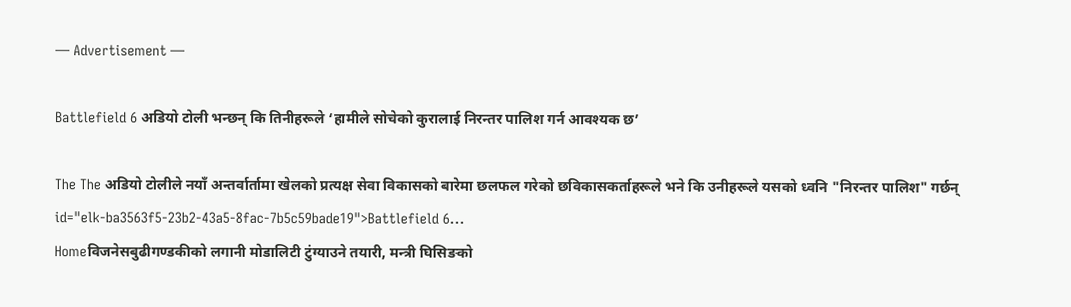― Advertisement ―

Battlefield 6 अडियो टोली भन्छन् कि तिनीहरूले ‘हामीले सोचेको कुरालाई निरन्तर पालिश गर्न आवश्यक छ’

The The अडियो टोलीले नयाँ अन्तर्वार्तामा खेलको प्रत्यक्ष सेवा विकासको बारेमा छलफल गरेको छविकासकर्ताहरूले भने कि उनीहरूले यसको ध्वनि "निरन्तर पालिश" गर्छन् id="elk-ba3563f5-23b2-43a5-8fac-7b5c59bade19">Battlefield 6...
Homeविजनेसबुढीगण्डकीको लगानी मोडालिटी टुंग्याउने तयारी, मन्त्री घिसिङको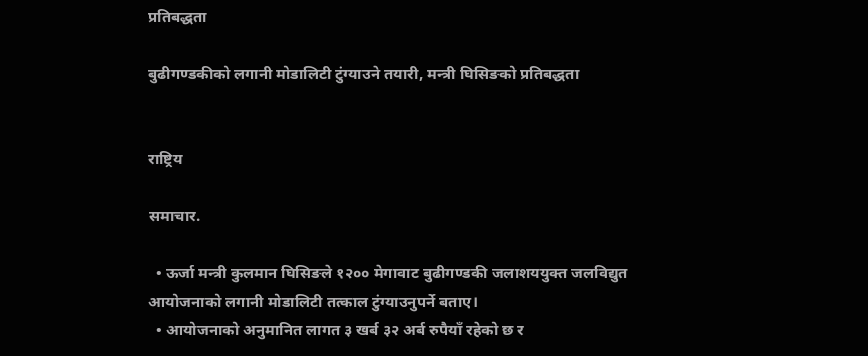प्रतिबद्धता

बुढीगण्डकीको लगानी मोडालिटी टुंग्याउने तयारी, मन्त्री घिसिङको प्रतिबद्धता


राष्ट्रिय

समाचार.

  • ऊर्जा मन्त्री कुलमान घिसिङले १२०० मेगावाट बुढीगण्डकी जलाशययुक्त जलविद्युत आयोजनाको लगानी मोडालिटी तत्काल टुंग्याउनुपर्ने बताए।
  • आयोजनाको अनुमानित लागत ३ खर्ब ३२ अर्ब रुपैयाँ रहेको छ र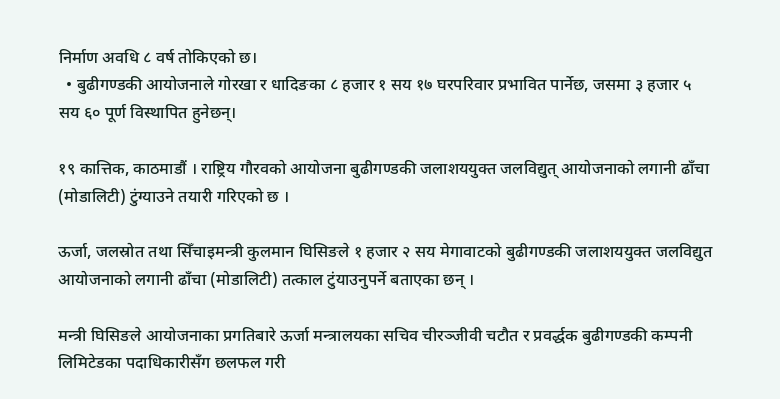निर्माण अवधि ८ वर्ष तोकिएको छ।
  • बुढीगण्डकी आयोजनाले गोरखा र धादिङका ८ हजार १ सय १७ घरपरिवार प्रभावित पार्नेछ, जसमा ३ हजार ५ सय ६० पूर्ण विस्थापित हुनेछन्।

१९ कात्तिक, काठमाडौं । राष्ट्रिय गौरवको आयोजना बुढीगण्डकी जलाशययुक्त जलविद्युत् आयोजनाको लगानी ढाँचा (मोडालिटी) टुंग्याउने तयारी गरिएको छ ।

ऊर्जा, जलस्रोत तथा सिँचाइमन्त्री कुलमान घिसिङले १ हजार २ सय मेगावाटको बुढीगण्डकी जलाशययुक्त जलविद्युत आयोजनाको लगानी ढाँचा (मोडालिटी) तत्काल टुंयाउनुपर्ने बताएका छन् ।

मन्त्री घिसिङले आयोजनाका प्रगतिबारे ऊर्जा मन्त्रालयका सचिव चीरञ्जीवी चटौत र प्रवर्द्धक बुढीगण्डकी कम्पनी लिमिटेडका पदाधिकारीसँग छलफल गरी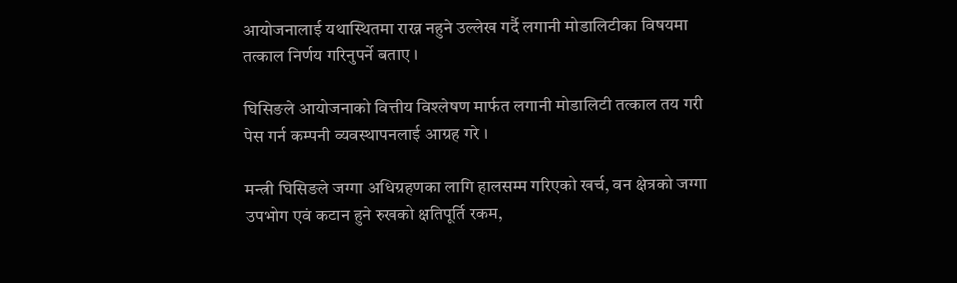आयोजनालाई यथास्थितमा राख्न नहुने उल्लेख गर्दै लगानी मोडालिटीका विषयमा तत्काल निर्णय गरिनुपर्ने बताए ।

घिसिङले आयोजनाको वित्तीय विश्लेषण मार्फत लगानी मोडालिटी तत्काल तय गरी पेस गर्न कम्पनी व्यवस्थापनलाई आग्रह गरे ।

मन्त्री घिसिङले जग्गा अधिग्रहणका लागि हालसम्म गरिएको खर्च, वन क्षेत्रको जग्गा उपभोग एवं कटान हुने रुखको क्षतिपूर्ति रकम,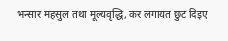भन्सार महसुल तथा मूल्यवृद्धि, कर लगायत छुट दिइए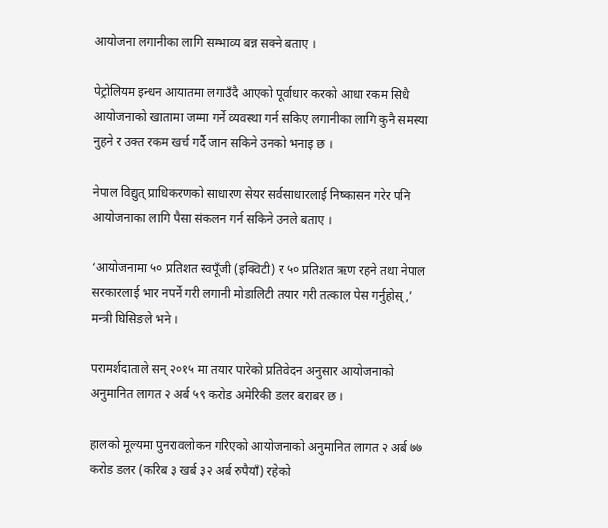आयोजना लगानीका लागि सम्भाव्य बन्न सक्ने बताए ।

पेट्रोलियम इन्धन आयातमा लगाउँदै आएको पूर्वाधार करको आधा रकम सिधै आयोजनाको खातामा जम्मा गर्ने व्यवस्था गर्न सकिए लगानीका लागि कुनै समस्या नुहने र उक्त रकम खर्च गर्दै जान सकिने उनको भनाइ छ ।

नेपाल विद्युत् प्राधिकरणको साधारण सेयर सर्वसाधारलाई निष्कासन गरेर पनि आयोजनाका लागि पैसा संकलन गर्न सकिने उनले बताए ।

‘आयोजनामा ५० प्रतिशत स्वपूँजी (इक्विटी) र ५० प्रतिशत ऋण रहने तथा नेपाल सरकारलाई भार नपर्ने गरी लगानी मोडालिटी तयार गरी तत्काल पेस गर्नुहोस्,’ मन्त्री घिसिङले भने ।

परामर्शदाताले सन् २०१५ मा तयार पारेको प्रतिवेदन अनुसार आयोजनाको अनुमानित लागत २ अर्ब ५९ करोड अमेरिकी डलर बराबर छ ।

हालको मूल्यमा पुनरावलोकन गरिएको आयोजनाको अनुमानित लागत २ अर्ब ७७ करोड डलर (करिब ३ खर्ब ३२ अर्ब रुपैयाँ) रहेको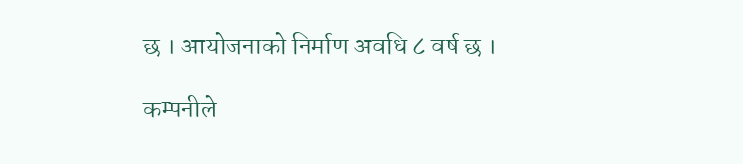छ । आयोजनाको निर्माण अवधि ८ वर्ष छ ।

कम्पनीले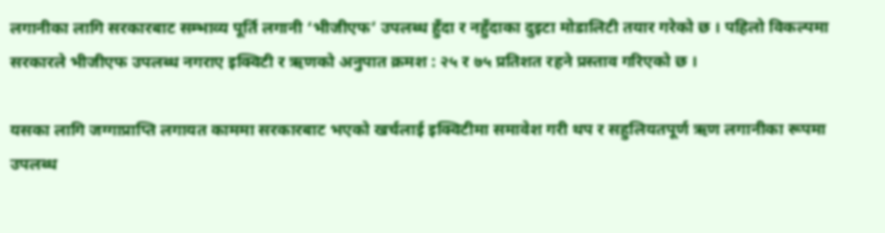लगानीका लागि सरकारबाट सम्भाव्य पूर्ति लगानी ‘भीजीएफ’ उपलब्ध हुँदा र नहुँदाका दुइटा मोडालिटी तयार गरेको छ । पहिलो विकल्पमा सरकारले भीजीएफ उपलब्ध नगराए इक्विटी र ऋणको अनुपात क्रमश : २५ र ७५ प्रतिशत रहने प्रस्ताव गरिएको छ ।

यसका लागि जग्गाप्राप्ति लगायत काममा सरकारबाट भएको खर्चलाई इक्विटीमा समावेश गरी थप र सहुलियतपूर्ण ऋण लगानीका रूपमा उपलब्ध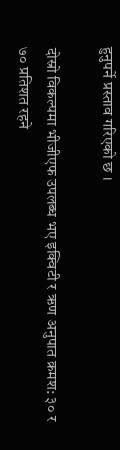हुनुपर्ने प्रस्ताव गरिएको छ ।

दोस्रो विकल्पमा भीजीएफ उपलब्ध भए इक्विटी र ऋण अनुपात क्रमश: ३० र ७० प्रतिशत रहने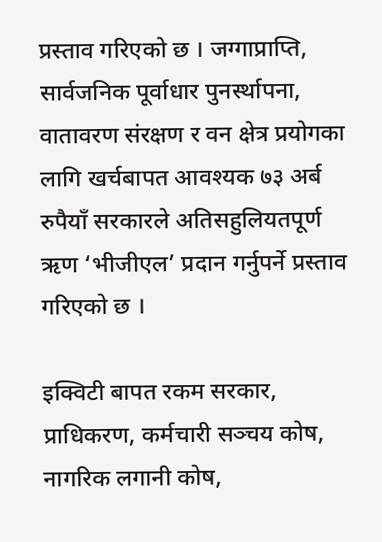प्रस्ताव गरिएको छ । जग्गाप्राप्ति, सार्वजनिक पूर्वाधार पुनर्स्थापना, वातावरण संरक्षण र वन क्षेत्र प्रयोगका लागि खर्चबापत आवश्यक ७३ अर्ब रुपैयाँ सरकारले अतिसहुलियतपूर्ण ऋण ‘भीजीएल’ प्रदान गर्नुपर्ने प्रस्ताव गरिएको छ ।

इक्विटी बापत रकम सरकार, प्राधिकरण, कर्मचारी सञ्चय कोष, नागरिक लगानी कोष,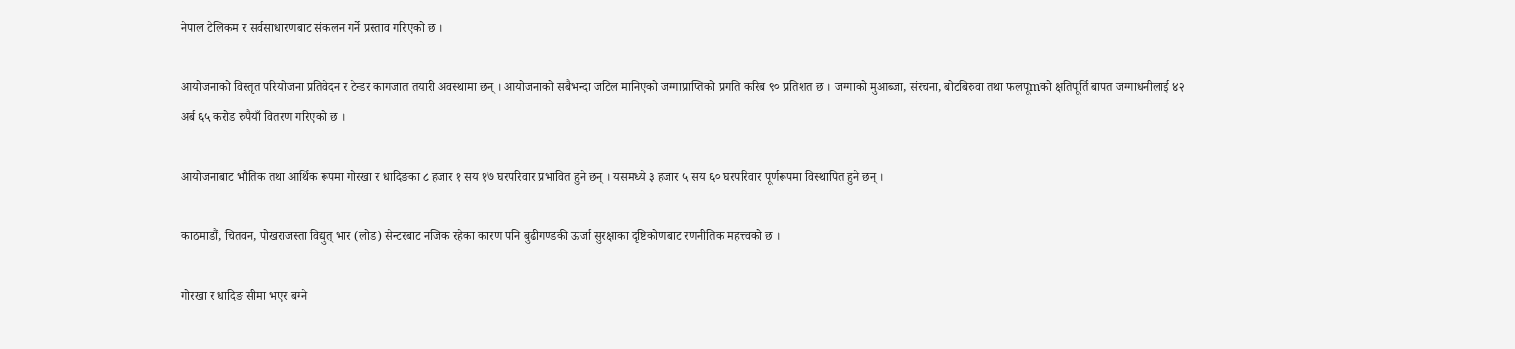नेपाल टेलिकम र सर्वसाधारणबाट संकलन गर्ने प्रस्ताव गरिएको छ ।

आयोजनाको विस्तृत परियोजना प्रतिवेदन र टेन्डर कागजात तयारी अवस्थामा छन् । आयोजनाको सबैभन्दा जटिल मानिएको जग्गाप्राप्तिको प्रगति करिब ९० प्रतिशत छ । जग्गाको मुआब्जा, संरचना, बोटबिरुवा तथा फलपूmको क्षतिपूर्ति बापत जग्गाधनीलाई ४२ अर्ब ६५ करोड रुपैयाँ वितरण गरिएको छ ।

आयोजनाबाट भौतिक तथा आर्थिक रूपमा गोरखा र धादिङका ८ हजार १ सय १७ घरपरिवार प्रभावित हुने छन् । यसमध्ये ३ हजार ५ सय ६० घरपरिवार पूर्णरूपमा विस्थापित हुने छन् ।

काठमाडौं, चितवन, पोखराजस्ता विद्युत् भार (लोड) सेन्टरबाट नजिक रहेका कारण पनि बुढीगण्डकी ऊर्जा सुरक्षाका दृष्टिकोणबाट रणनीतिक महत्त्वको छ ।

गोरखा र धादिङ सीमा भएर बग्ने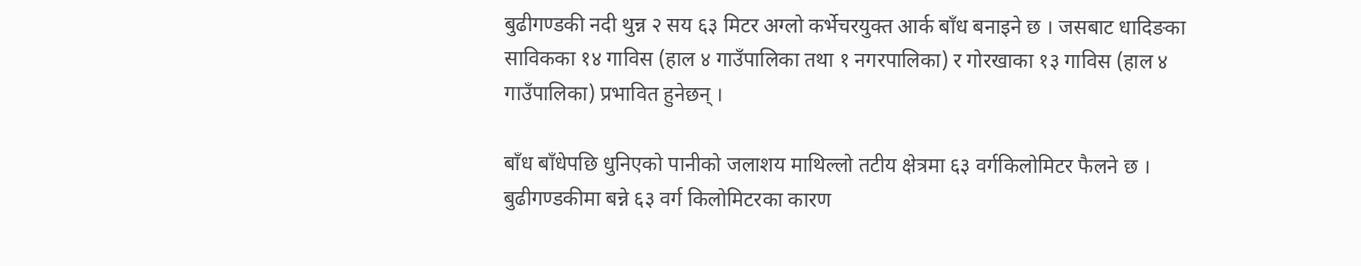बुढीगण्डकी नदी थुन्न २ सय ६३ मिटर अग्लो कर्भेचरयुक्त आर्क बाँध बनाइने छ । जसबाट धादिङका साविकका १४ गाविस (हाल ४ गाउँपालिका तथा १ नगरपालिका) र गोरखाका १३ गाविस (हाल ४ गाउँपालिका) प्रभावित हुनेछन् ।

बाँध बाँधेपछि धुनिएको पानीको जलाशय माथिल्लो तटीय क्षेत्रमा ६३ वर्गकिलोमिटर फैलने छ । बुढीगण्डकीमा बन्ने ६३ वर्ग किलोमिटरका कारण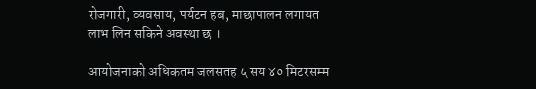रोजगारी, व्यवसाय, पर्यटन हब, माछापालन लगायत लाभ लिन सकिने अवस्था छ ।

आयोजनाको अधिकतम जलसतह ५ सय ४० मिटरसम्म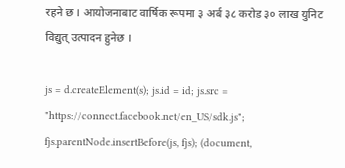रहने छ । आयोजनाबाट वार्षिक रूपमा ३ अर्ब ३८ करोड ३० लाख युनिट विद्युत् उत्पादन हुनेछ ।

js = d.createElement(s); js.id = id; js.src = "https://connect.facebook.net/en_US/sdk.js"; fjs.parentNode.insertBefore(js, fjs); (document,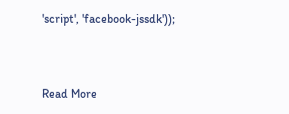'script', 'facebook-jssdk'));



Read More